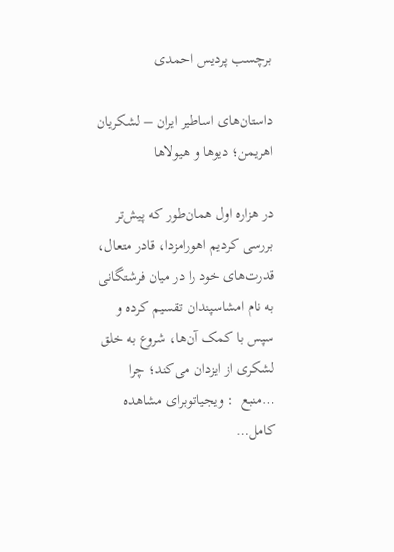برچسب پردیس احمدی

داستان‌های اساطیر ایران – لشکریان اهریمن؛ دیوها و هیولاها

در هزاره اول همان‌طور که پیش‌تر بررسی کردیم اهورامزدا، قادر متعال، قدرت‌های خود را در میان فرشتگانی به نام امشاسپندان تقسیم کرده و سپس با کمک آن‌ها، شروع به خلق لشکری از ایزدان می‌کند؛ چرا …منبع  : ویجیاتوبرای مشاهده کامل…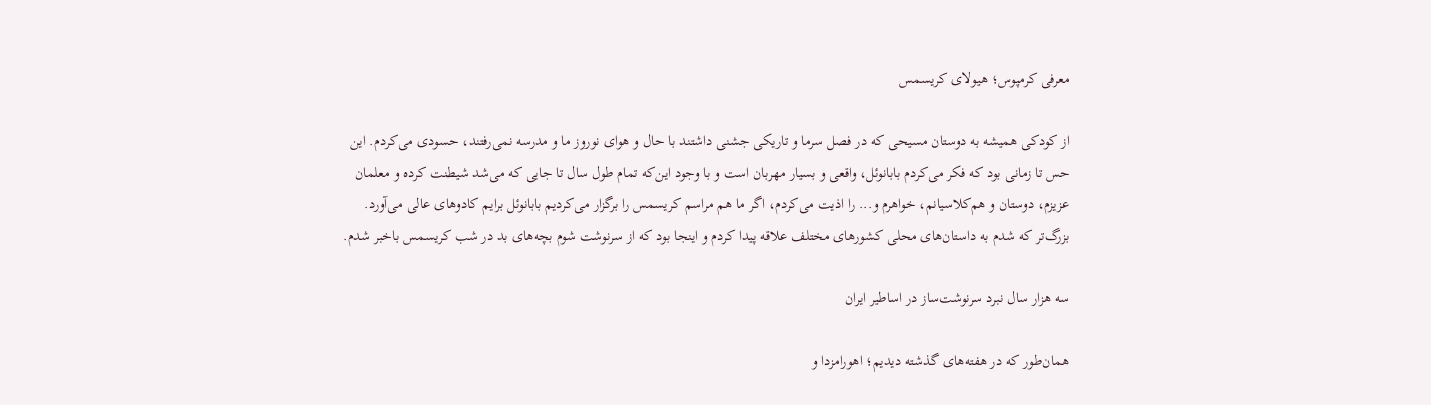معرفی کرمپوس؛ هیولای کریسمس

از کودکی همیشه به دوستان مسیحی که در فصل سرما و تاریکی جشنی داشتند با حال و هوای نوروز ما و مدرسه نمی‌رفتند، حسودی می‌کردم. این حس تا زمانی بود که فکر می‌کردم بابانوئل، واقعی و بسیار مهربان است و با وجود این‌که تمام طول سال تا جایی که می‌شد شیطنت کرده و معلمان عزیزم، دوستان و هم‌کلاسیانم، خواهرم و... را اذیت می‌کردم، اگر ما هم مراسم کریسمس را برگزار می‌کردیم بابانوئل برایم کادوهای عالی می‌آورد. بزرگ‌تر که شدم به داستان‌های محلی کشورهای مختلف علاقه پیدا کردم و اینجا بود که از سرنوشت شوم بچه‌های بد در شب کریسمس باخبر شدم.

سه هزار سال نبرد سرنوشت‌ساز در اساطیر ایران

همان‌طور که در هفته‌های گذشته دیدیم؛ اهورامزدا و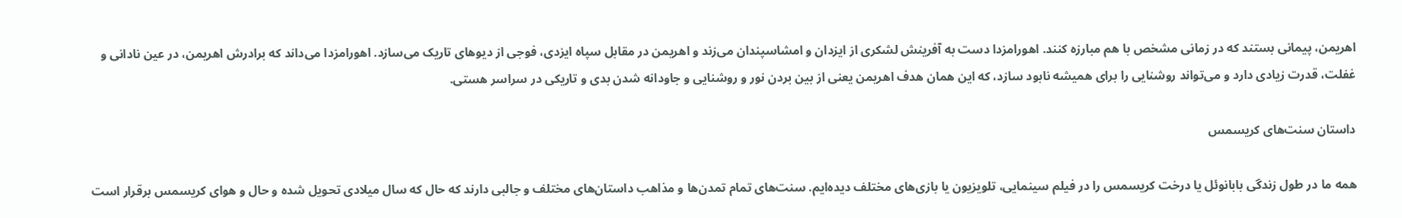اهریمن، پیمانی بستند که در زمانی مشخص با هم مبارزه کنند. اهورامزدا دست به آفرینش لشکری از ایزدان و امشاسپندان می‌زند و اهریمن در مقابل سپاه ایزدی، فوجی از دیوهای تاریک می‌سازد. اهورامزدا می‌داند که برادرش اهریمن، در عین نادانی و غفلت، قدرت زیادی دارد و می‌تواند روشنایی را برای همیشه نابود سازد، که این همان هدف اهریمن یعنی از بین بردن نور و روشنایی و جاودانه شدن بدی و تاریکی در سراسر هستی.

داستان‌ سنت‌های کریسمس

همه ما در طول زندگی بابانوئل یا درخت کریسمس را در فیلم سینمایی، تلویزیون یا بازی‌های مختلف دیده‌ایم. سنت‌های تمام تمدن‌ها و مذاهب داستان‌های مختلف و جالبی دارند که حال که سال میلادی تحویل شده و حال و هوای کریسمس برقرار است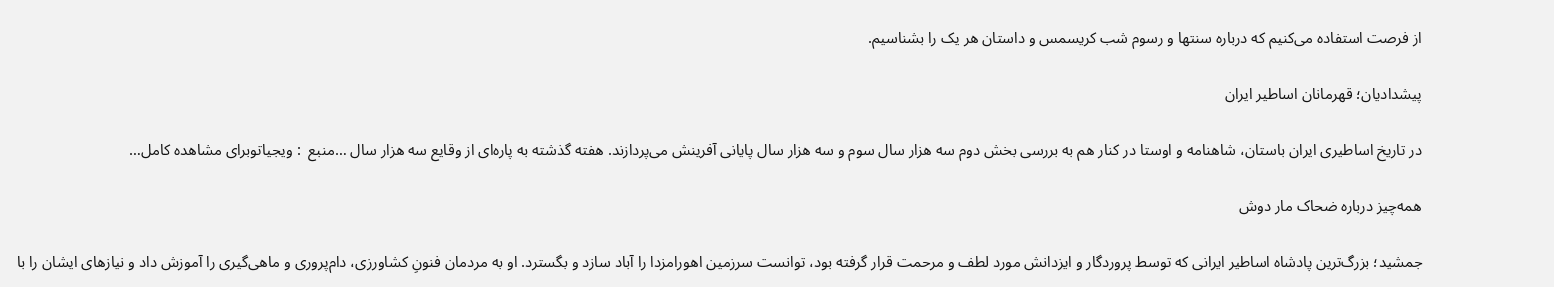از فرصت استفاده می‌کنیم که درباره سنتها و رسوم شب کریسمس و داستان هر یک را بشناسیم.

پیشدادیان؛ قهرمانان اساطیر ایران

در تاریخ اساطیری ایران باستان، شاهنامه و اوستا در کنار هم به بررسی بخش دوم سه هزار سال سوم و سه هزار سال پایانی آفرینش می‌پردازند. هفته گذشته به پاره‌ای از وقایع سه هزار سال …منبع  : ویجیاتوبرای مشاهده کامل…

همه‌چیز درباره ضحاک مار دوش

جمشید؛ بزرگ‌ترین پادشاه اساطیر ایرانی که توسط پروردگار و ایزدانش مورد لطف و مرحمت قرار گرفته بود، توانست سرزمین اهورامزدا را آباد سازد و بگسترد. او به مردمان فنونِ کشاورزی، دام‌پروری و ماهی‌گیری را آموزش داد و نیازهای ایشان را با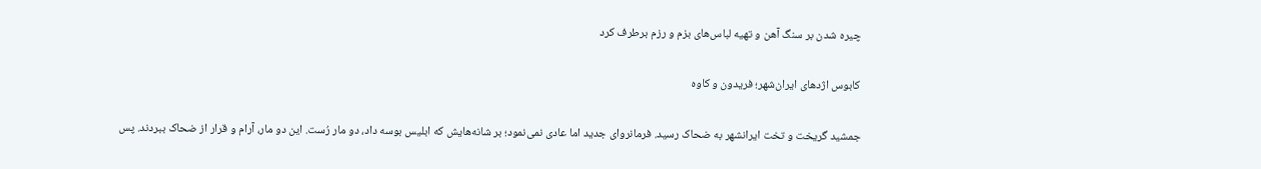چیره شدن بر سنگ آهن و تهیه لباس‌های بزم و رزم برطرف کرد

کابوس اژدهای ایران‌شهر؛ فریدون و کاوه

جمشید گریخت و تخت ایرانشهر به ضحاک رسید. فرمانروای جدید اما عادی نمی‌نمود؛ بر شانه‌هایش که ابلیس بوسه داد، دو مار رُست. این دو مار، آرام و قرار از ضحاک ببردند. پس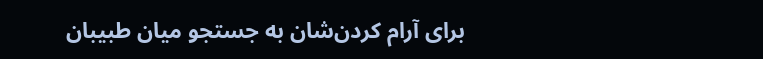برای آرام کردن‌شان به جستجو میان طبیبان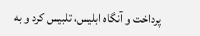پرداخت و آنگاه ابلیس، تلبیس کرد و به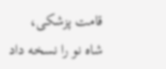قامت پزشکی، شاه نو را نسخه داد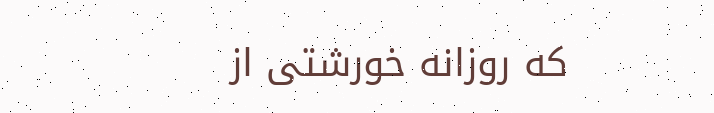که روزانه خورشتی از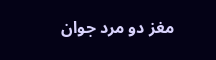مغز دو مرد جوان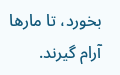بخورد، تا مارها آرام گیرند.